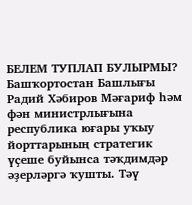БЕЛЕМ ТУПЛАП БУЛЫРМЫ?
Башҡортостан Башлығы Радий Хәбиров Мәғариф һәм фән министрлығына республика юғары уҡыу йорттарының стратегик үҫеше буйынса тәҡдимдәр әҙерләргә ҡушты. Тәү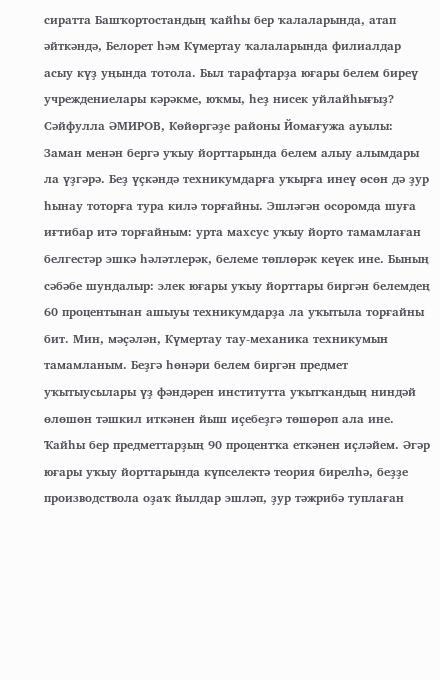сиратта Башҡортостандың ҡайһы бер ҡалаларында, атап әйткәндә, Белорет һәм Күмертау ҡалаларында филиалдар асыу күҙ уңында тотола. Был тарафтарҙа юғары белем биреү учреждениелары кәрәкме, юҡмы, һеҙ нисек уйлайһығыҙ?
Сәйфулла ӘМИРОВ, Көйөргәҙе районы Йомағужа ауылы: Заман менән бергә уҡыу йорттарында белем алыу алымдары ла үҙгәрә. Беҙ үҫкәндә техникумдарға уҡырға инеү өсөн дә ҙур һынау тоторға тура килә торғайны. Эшләгән осоромда шуға иғтибар итә торғайным: урта махсус уҡыу йорто тамамлаған белгестәр эшкә һәләтлерәк, белеме төплөрәк кеүек ине. Бының сәбәбе шундалыр: элек юғары уҡыу йорттары биргән белемдең 60 процентынан ашыуы техникумдарҙа ла уҡытыла торғайны бит. Мин, мәҫәлән, Күмертау тау-механика техникумын тамамланым. Беҙгә һөнәри белем биргән предмет уҡытыусылары үҙ фәндәрен институтта уҡытҡандың ниндәй өлөшөн тәшкил иткәнен йыш иҫебеҙгә төшөрөп ала ине. Ҡайһы бер предметтарҙың 90 процентҡа еткәнен иҫләйем. Әгәр юғары уҡыу йорттарында күпселектә теория бирелһә, беҙҙе производствола оҙаҡ йылдар эшләп, ҙур тәжрибә туплаған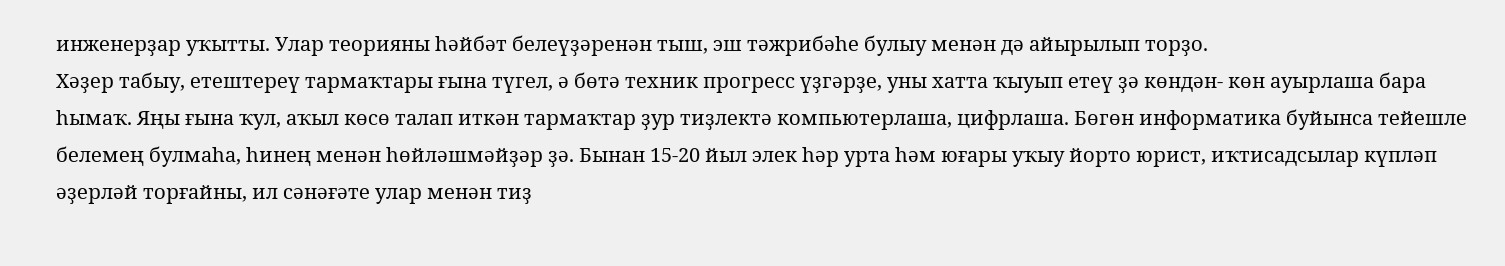инженерҙар уҡытты. Улар теорияны һәйбәт белеүҙәренән тыш, эш тәжрибәһе булыу менән дә айырылып торҙо.
Хәҙер табыу, етештереү тармаҡтары ғына түгел, ә бөтә техник прогресс үҙгәрҙе, уны хатта ҡыуып етеү ҙә көндән- көн ауырлаша бара һымаҡ. Яңы ғына ҡул, аҡыл көсө талап иткән тармаҡтар ҙур тиҙлектә компьютерлаша, цифрлаша. Бөгөн информатика буйынса тейешле белемең булмаһа, һинең менән һөйләшмәйҙәр ҙә. Бынан 15-20 йыл элек һәр урта һәм юғары уҡыу йорто юрист, иҡтисадсылар күпләп әҙерләй торғайны, ил сәнәғәте улар менән тиҙ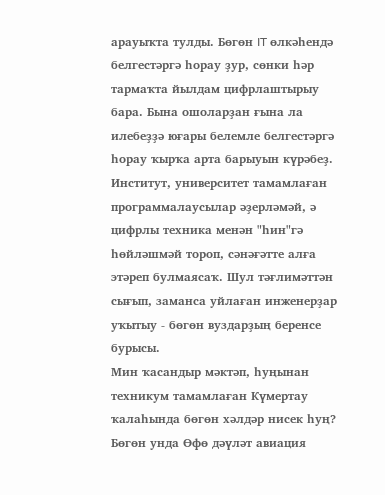арауыҡта тулды. Бөгөн IT өлкәһендә белгестәргә һорау ҙур, сөнки һәр тармаҡта йылдам цифрлаштырыу бара. Бына ошоларҙан ғына ла илебеҙҙә юғары белемле белгестәргә һорау ҡырҡа арта барыуын күрәбеҙ. Институт, университет тамамлаған программалаусылар әҙерләмәй, ә цифрлы техника менән "һин"гә һөйләшмәй тороп, сәнәғәтте алға этәреп булмаясаҡ. Шул тәғлимәттән сығып, заманса уйлаған инженерҙар уҡытыу - бөгөн вуздарҙың беренсе бурысы.
Мин ҡасандыр мәктәп, һуңынан техникум тамамлаған Күмертау ҡалаһында бөгөн хәлдәр нисек һуң? Бөгөн унда Өфө дәүләт авиация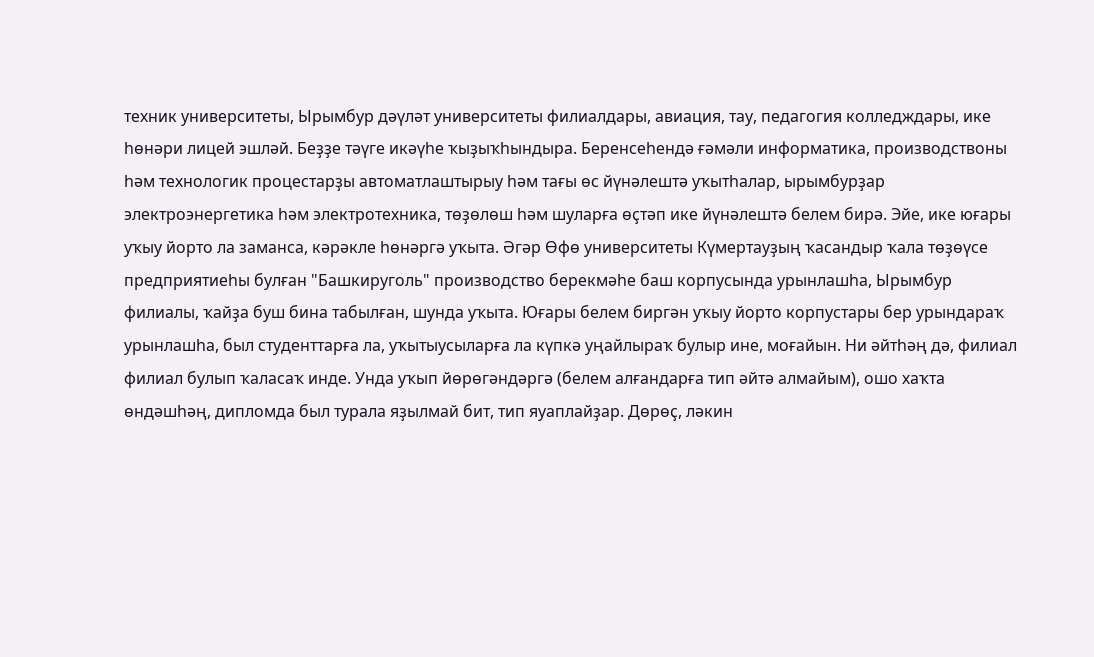техник университеты, Ырымбур дәүләт университеты филиалдары, авиация, тау, педагогия колледждары, ике һөнәри лицей эшләй. Беҙҙе тәүге икәүһе ҡыҙыҡһындыра. Беренсеһендә ғәмәли информатика, производствоны һәм технологик процестарҙы автоматлаштырыу һәм тағы өс йүнәлештә уҡытһалар, ырымбурҙар электроэнергетика һәм электротехника, төҙөлөш һәм шуларға өҫтәп ике йүнәлештә белем бирә. Эйе, ике юғары уҡыу йорто ла заманса, кәрәкле һөнәргә уҡыта. Әгәр Өфө университеты Күмертауҙың ҡасандыр ҡала төҙөүсе предприятиеһы булған "Башкируголь" производство берекмәһе баш корпусында урынлашһа, Ырымбур филиалы, ҡайҙа буш бина табылған, шунда уҡыта. Юғары белем биргән уҡыу йорто корпустары бер урындараҡ урынлашһа, был студенттарға ла, уҡытыусыларға ла күпкә уңайлыраҡ булыр ине, моғайын. Ни әйтһәң дә, филиал филиал булып ҡаласаҡ инде. Унда уҡып йөрөгәндәргә (белем алғандарға тип әйтә алмайым), ошо хаҡта өндәшһәң, дипломда был турала яҙылмай бит, тип яуаплайҙар. Дөрөҫ, ләкин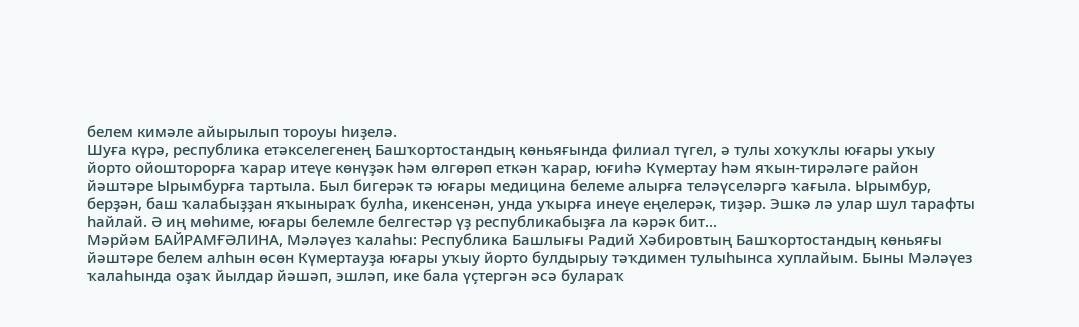белем кимәле айырылып тороуы һиҙелә.
Шуға күрә, республика етәкселегенең Башҡортостандың көньяғында филиал түгел, ә тулы хоҡуҡлы юғары уҡыу йорто ойошторорға ҡарар итеүе көнүҙәк һәм өлгөрөп еткән ҡарар, юғиһә Күмертау һәм яҡын-тирәләге район йәштәре Ырымбурға тартыла. Был бигерәк тә юғары медицина белеме алырға теләүселәргә ҡағыла. Ырымбур, берҙән, баш ҡалабыҙҙан яҡыныраҡ булһа, икенсенән, унда уҡырға инеүе еңелерәк, тиҙәр. Эшкә лә улар шул тарафты һайлай. Ә иң мөһиме, юғары белемле белгестәр үҙ республикабыҙға ла кәрәк бит...
Мәрйәм БАЙРАМҒӘЛИНА, Мәләүез ҡалаһы: Республика Башлығы Радий Хәбировтың Башҡортостандың көньяғы йәштәре белем алһын өсөн Күмертауҙа юғары уҡыу йорто булдырыу тәҡдимен тулыһынса хуплайым. Быны Мәләүез ҡалаһында оҙаҡ йылдар йәшәп, эшләп, ике бала үҫтергән әсә булараҡ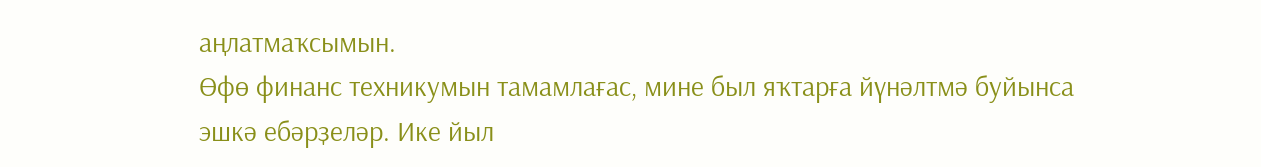аңлатмаҡсымын.
Өфө финанс техникумын тамамлағас, мине был яҡтарға йүнәлтмә буйынса эшкә ебәрҙеләр. Ике йыл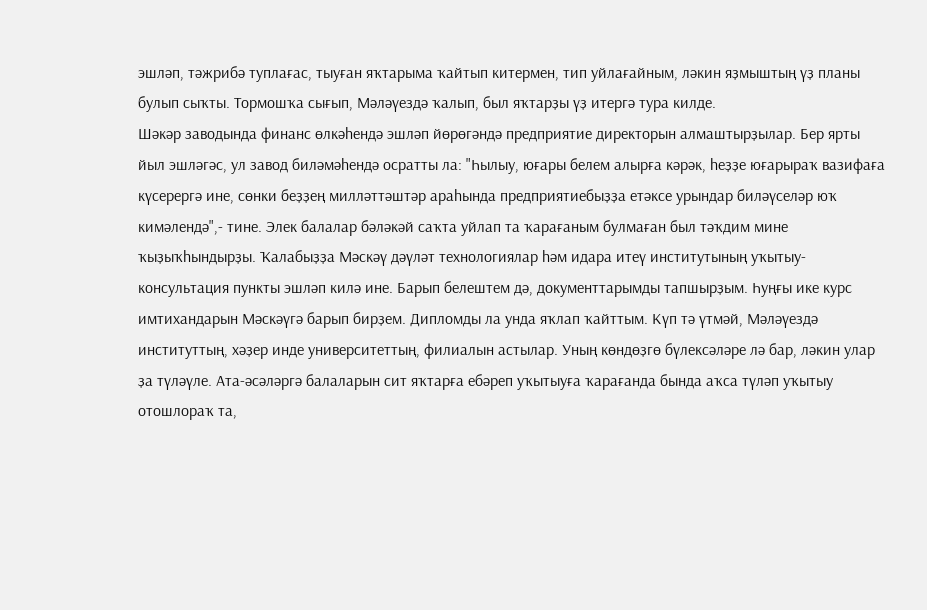эшләп, тәжрибә туплағас, тыуған яҡтарыма ҡайтып китермен, тип уйлағайным, ләкин яҙмыштың үҙ планы булып сыҡты. Тормошҡа сығып, Мәләүездә ҡалып, был яҡтарҙы үҙ итергә тура килде.
Шәкәр заводында финанс өлкәһендә эшләп йөрөгәндә предприятие директорын алмаштырҙылар. Бер ярты йыл эшләгәс, ул завод биләмәһендә осратты ла: "Һылыу, юғары белем алырға кәрәк, һеҙҙе юғарыраҡ вазифаға күсерергә ине, сөнки беҙҙең милләттәштәр араһында предприятиебыҙҙа етәксе урындар биләүселәр юҡ кимәлендә",- тине. Элек балалар бәләкәй саҡта уйлап та ҡарағаным булмаған был тәҡдим мине ҡыҙыҡһындырҙы. Ҡалабыҙҙа Мәскәү дәүләт технологиялар һәм идара итеү институтының уҡытыу-консультация пункты эшләп килә ине. Барып белештем дә, документтарымды тапшырҙым. Һуңғы ике курс имтихандарын Мәскәүгә барып бирҙем. Дипломды ла унда яҡлап ҡайттым. Күп тә үтмәй, Мәләүездә институттың, хәҙер инде университеттың, филиалын астылар. Уның көндөҙгө бүлексәләре лә бар, ләкин улар ҙа түләүле. Ата-әсәләргә балаларын сит яҡтарға ебәреп уҡытыуға ҡарағанда бында аҡса түләп уҡытыу отошлораҡ та,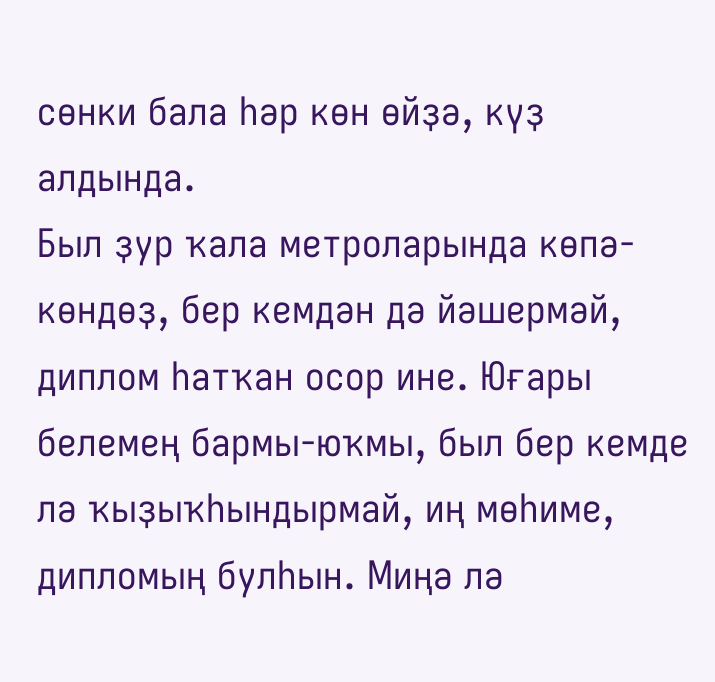сөнки бала һәр көн өйҙә, күҙ алдында.
Был ҙур ҡала метроларында көпә-көндөҙ, бер кемдән дә йәшермәй, диплом һатҡан осор ине. Юғары белемең бармы-юҡмы, был бер кемде лә ҡыҙыҡһындырмай, иң мөһиме, дипломың булһын. Миңә лә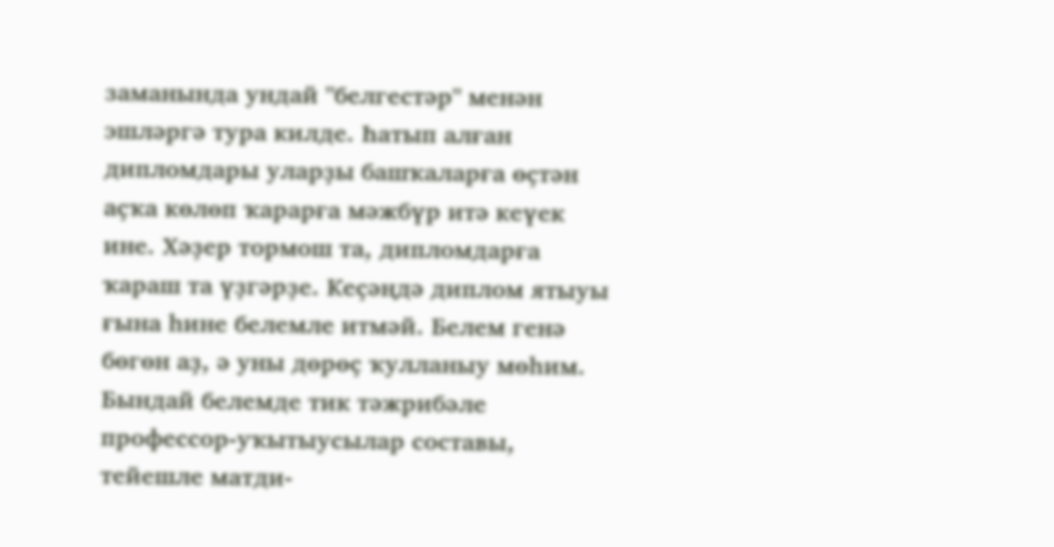заманында ундай "белгестәр" менән эшләргә тура килде. Һатып алған дипломдары уларҙы башҡаларға өҫтән аҫҡа көлөп ҡарарға мәжбүр итә кеүек ине. Хәҙер тормош та, дипломдарға ҡараш та үҙгәрҙе. Кеҫәңдә диплом ятыуы ғына һине белемле итмәй. Белем генә бөгөн аҙ, ә уны дөрөҫ ҡулланыу мөһим. Бындай белемде тик тәжрибәле профессор-уҡытыусылар составы, тейешле матди-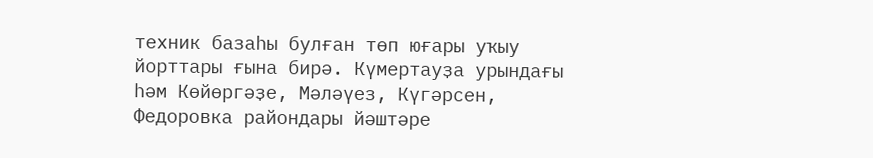техник базаһы булған төп юғары уҡыу йорттары ғына бирә. Күмертауҙа урындағы һәм Көйөргәҙе, Мәләүез, Күгәрсен, Федоровка райондары йәштәре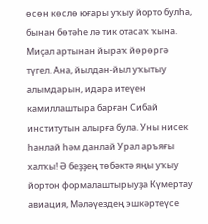өсөн көслө юғары уҡыу йорто булһа, бынан бөтәһе лә тик отасаҡ ҡына. Миҫал артынан йыраҡ йөрөргә түгел. Ана, йылдан-йыл уҡытыу алымдарын, идара итеүен камиллаштыра барған Сибай институтын алырға була. Уны нисек һанлай һәм данлай Урал аръяғы халҡы! Ә беҙҙең төбәктә яңы уҡыу йортон формалаштырыуҙа Күмертау авиация, Мәләүездең эшкәртеүсе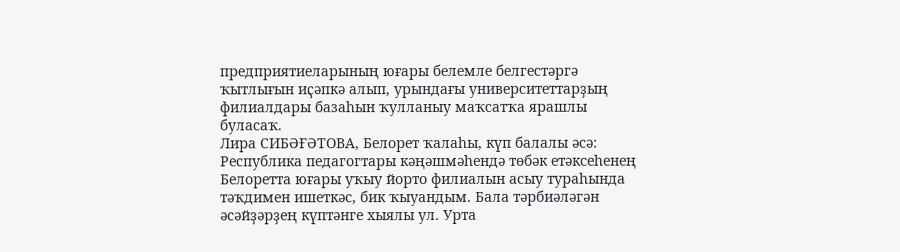предприятиеларының юғары белемле белгестәргә ҡытлығын иҫәпкә алып, урындағы университеттарҙың филиалдары базаһын ҡулланыу маҡсатҡа ярашлы буласаҡ.
Лира СИБӘҒӘТОВА, Белорет ҡалаһы, күп балалы әсә: Республика педагогтары кәңәшмәһендә төбәк етәксеһенең Белоретта юғары уҡыу йорто филиалын асыу тураһында тәҡдимен ишеткәс, бик ҡыуандым. Бала тәрбиәләгән әсәйҙәрҙең күптәнге хыялы ул. Урта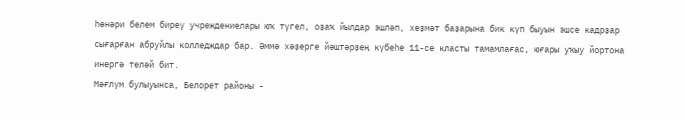һөнәри белем биреү учреждениелары юҡ түгел, оҙаҡ йылдар эшләп, хеҙмәт баҙарына бик күп быуын эшсе кадрҙар сығарған абруйлы колледждар бар. Әммә хәҙерге йәштәрҙең күбеһе 11-се класты тамамлағас, юғары уҡыу йортона инергә теләй бит.
Мәғлүм булыуынса, Белорет районы -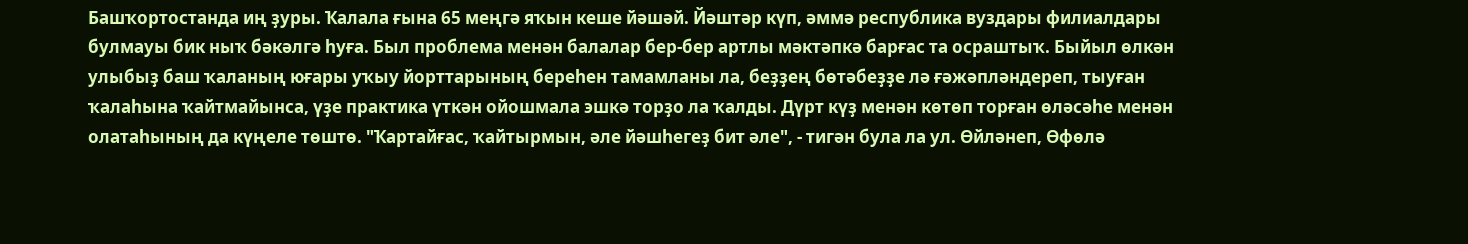Башҡортостанда иң ҙуры. Ҡалала ғына 65 меңгә яҡын кеше йәшәй. Йәштәр күп, әммә республика вуздары филиалдары булмауы бик ныҡ бәкәлгә һуға. Был проблема менән балалар бер-бер артлы мәктәпкә барғас та осраштыҡ. Быйыл өлкән улыбыҙ баш ҡаланың юғары уҡыу йорттарының береһен тамамланы ла, беҙҙең бөтәбеҙҙе лә ғәжәпләндереп, тыуған ҡалаһына ҡайтмайынса, үҙе практика үткән ойошмала эшкә торҙо ла ҡалды. Дүрт күҙ менән көтөп торған өләсәһе менән олатаһының да күңеле төштө. "Ҡартайғас, ҡайтырмын, әле йәшһегеҙ бит әле", - тигән була ла ул. Өйләнеп, Өфөлә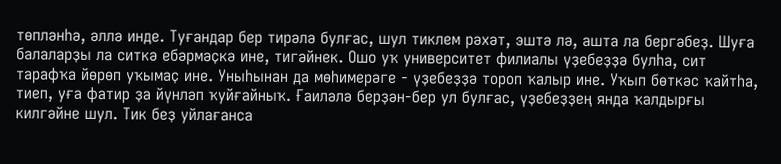төпләнһә, әллә инде. Туғандар бер тирәлә булғас, шул тиклем рәхәт, эштә лә, ашта ла бергәбеҙ. Шуға балаларҙы ла ситкә ебәрмәҫкә ине, тигәйнек. Ошо уҡ университет филиалы үҙебеҙҙә булһа, сит тарафҡа йөрөп уҡымаҫ ине. Уныһынан да мөһимерәге - үҙебеҙҙә тороп ҡалыр ине. Уҡып бөткәс ҡайтһа, тиеп, уға фатир ҙа йүнләп ҡуйғайныҡ. Ғаиләлә берҙән-бер ул булғас, үҙебеҙҙең янда ҡалдырғы килгәйне шул. Тик беҙ уйлағанса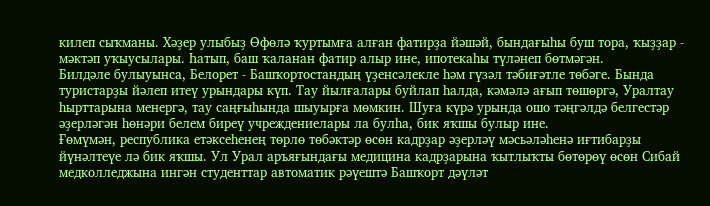килеп сыҡманы. Хәҙер улыбыҙ Өфөлә ҡуртымға алған фатирҙа йәшәй, бындағыһы буш тора, ҡыҙҙар - мәктәп уҡыусылары. Һатып, баш ҡаланан фатир алыр ине, ипотекаһы түләнеп бөтмәгән.
Билдәле булыуынса, Белорет - Башҡортостандың үҙенсәлекле һәм гүзәл тәбиғәтле төбәге. Бында туристарҙы йәлеп итеү урындары күп. Тау йылғалары буйлап һалда, кәмәлә ағып төшөргә, Уралтау һырттарына менергә, тау саңғыһында шыуырға мөмкин. Шуға күрә урында ошо тәңгәлдә белгестәр әҙерләгән һөнәри белем биреү учреждениелары ла булһа, бик яҡшы булыр ине.
Ғөмүмән, республика етәксеһенең төрлө төбәктәр өсөн кадрҙар әҙерләү мәсьәләһенә иғтибарҙы йүнәлтеүе лә бик яҡшы. Ул Урал аръяғындағы медицина кадрҙарына ҡытлыҡты бөтөрөү өсөн Сибай медколледжына ингән студенттар автоматик рәүештә Башҡорт дәүләт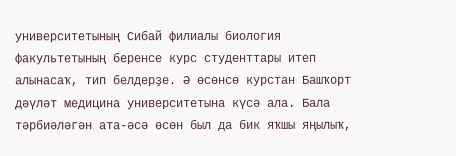университетының Сибай филиалы биология факультетының беренсе курс студенттары итеп алынасаҡ, тип белдерҙе. Ә өсөнсө курстан Башҡорт дәүләт медицина университетына күсә ала. Бала тәрбиәләгән ата-әсә өсөн был да бик яҡшы яңылыҡ,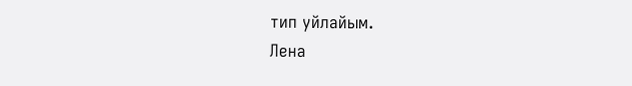тип уйлайым.
Лена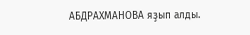АБДРАХМАНОВА яҙып алды.